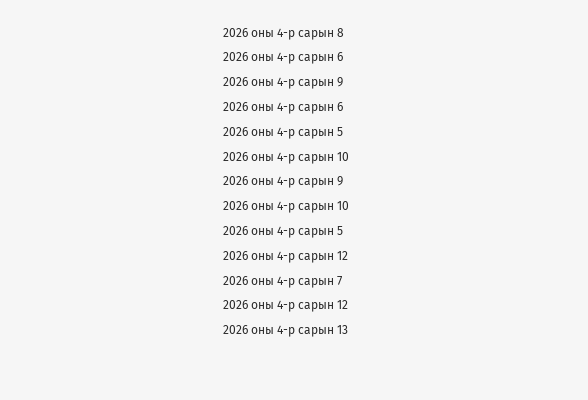2026 оны 4-р сарын 8
2026 оны 4-р сарын 6
2026 оны 4-р сарын 9
2026 оны 4-р сарын 6
2026 оны 4-р сарын 5
2026 оны 4-р сарын 10
2026 оны 4-р сарын 9
2026 оны 4-р сарын 10
2026 оны 4-р сарын 5
2026 оны 4-р сарын 12
2026 оны 4-р сарын 7
2026 оны 4-р сарын 12
2026 оны 4-р сарын 13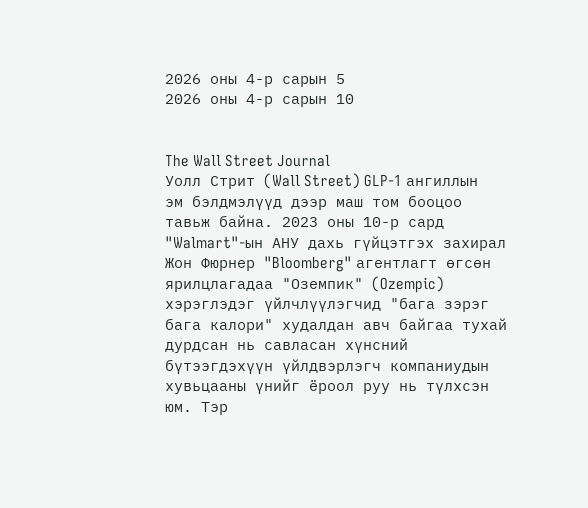2026 оны 4-р сарын 5
2026 оны 4-р сарын 10


The Wall Street Journal
Уолл Стрит (Wall Street) GLP-1 ангиллын эм бэлдмэлүүд дээр маш том бооцоо тавьж байна. 2023 оны 10-р сард "Walmart"-ын АНУ дахь гүйцэтгэх захирал Жон Фюрнер "Bloomberg" агентлагт өгсөн ярилцлагадаа "Оземпик" (Ozempic) хэрэглэдэг үйлчлүүлэгчид "бага зэрэг бага калори" худалдан авч байгаа тухай дурдсан нь савласан хүнсний бүтээгдэхүүн үйлдвэрлэгч компаниудын хувьцааны үнийг ёроол руу нь түлхсэн юм. Тэр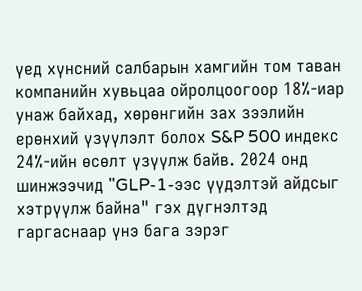үед хүнсний салбарын хамгийн том таван компанийн хувьцаа ойролцоогоор 18%-иар унаж байхад, хөрөнгийн зах зээлийн ерөнхий үзүүлэлт болох S&P 500 индекс 24%-ийн өсөлт үзүүлж байв. 2024 онд шинжээчид "GLP-1-ээс үүдэлтэй айдсыг хэтрүүлж байна" гэх дүгнэлтэд гаргаснаар үнэ бага зэрэг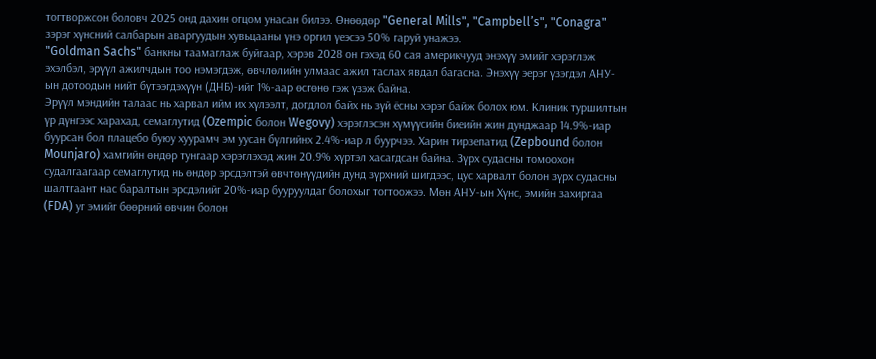тогтворжсон боловч 2025 онд дахин огцом унасан билээ. Өнөөдөр "General Mills", "Campbell’s", "Conagra" зэрэг хүнсний салбарын аваргуудын хувьцааны үнэ оргил үеэсээ 50% гаруй унажээ.
"Goldman Sachs" банкны таамаглаж буйгаар, хэрэв 2028 он гэхэд 60 сая америкчууд энэхүү эмийг хэрэглэж эхэлбэл, эрүүл ажилчдын тоо нэмэгдэж, өвчлөлийн улмаас ажил таслах явдал багасна. Энэхүү эерэг үзэгдэл АНУ-ын дотоодын нийт бүтээгдэхүүн (ДНБ)-ийг 1%-аар өсгөнө гэж үзэж байна.
Эрүүл мэндийн талаас нь харвал ийм их хүлээлт, догдлол байх нь зүй ёсны хэрэг байж болох юм. Клиник туршилтын үр дүнгээс харахад, семаглутид (Ozempic болон Wegovy) хэрэглэсэн хүмүүсийн биеийн жин дунджаар 14.9%-иар буурсан бол плацебо буюу хуурамч эм уусан бүлгийнх 2.4%-иар л буурчээ. Харин тирзепатид (Zepbound болон Mounjaro) хамгийн өндөр тунгаар хэрэглэхэд жин 20.9% хүртэл хасагдсан байна. Зүрх судасны томоохон судалгаагаар семаглутид нь өндөр эрсдэлтэй өвчтөнүүдийн дунд зүрхний шигдээс, цус харвалт болон зүрх судасны шалтгаант нас баралтын эрсдэлийг 20%-иар бууруулдаг болохыг тогтоожээ. Мөн АНУ-ын Хүнс, эмийн захиргаа (FDA) уг эмийг бөөрний өвчин болон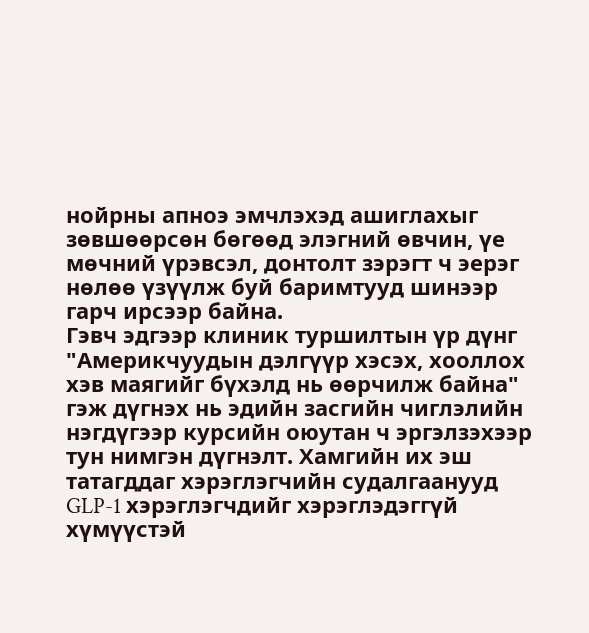нойрны апноэ эмчлэхэд ашиглахыг зөвшөөрсөн бөгөөд элэгний өвчин, үе мөчний үрэвсэл, донтолт зэрэгт ч эерэг нөлөө үзүүлж буй баримтууд шинээр гарч ирсээр байна.
Гэвч эдгээр клиник туршилтын үр дүнг "Америкчуудын дэлгүүр хэсэх, хооллох хэв маягийг бүхэлд нь өөрчилж байна" гэж дүгнэх нь эдийн засгийн чиглэлийн нэгдүгээр курсийн оюутан ч эргэлзэхээр тун нимгэн дүгнэлт. Хамгийн их эш татагддаг хэрэглэгчийн судалгаанууд GLP-1 хэрэглэгчдийг хэрэглэдэггүй хүмүүстэй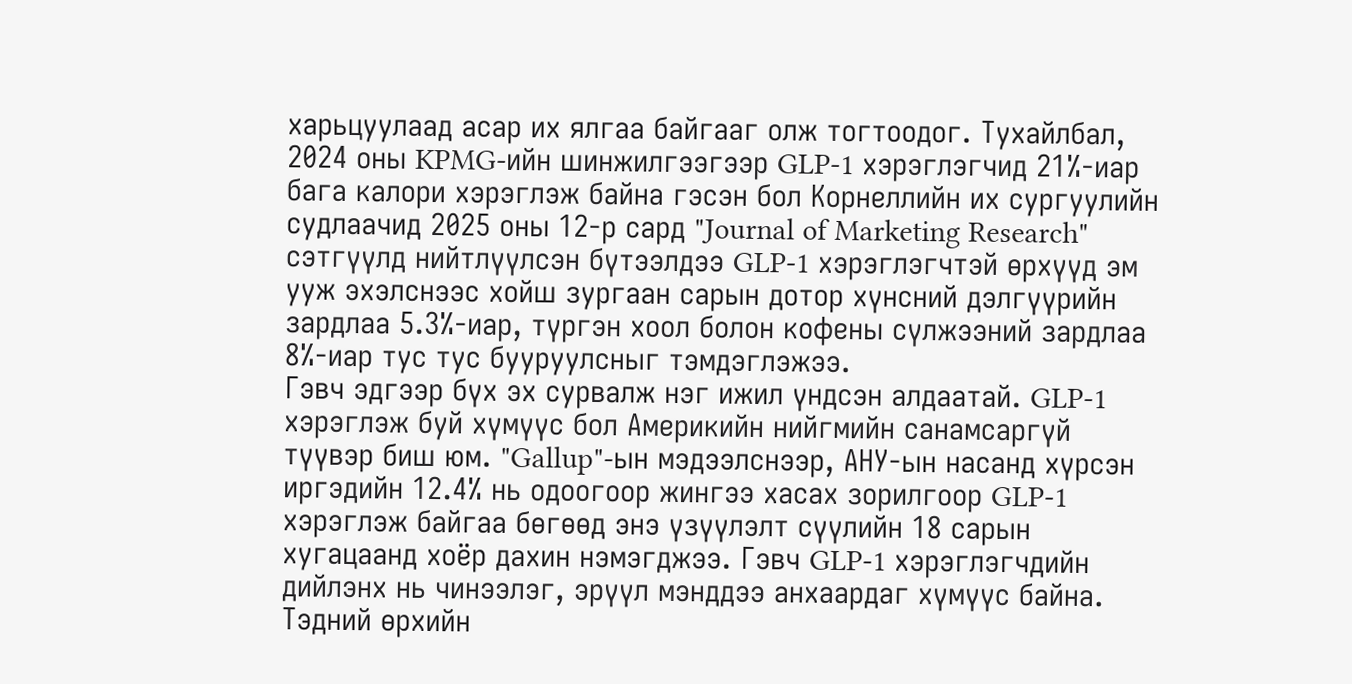харьцуулаад асар их ялгаа байгааг олж тогтоодог. Тухайлбал, 2024 оны KPMG-ийн шинжилгээгээр GLP-1 хэрэглэгчид 21%-иар бага калори хэрэглэж байна гэсэн бол Корнеллийн их сургуулийн судлаачид 2025 оны 12-р сард "Journal of Marketing Research" сэтгүүлд нийтлүүлсэн бүтээлдээ GLP-1 хэрэглэгчтэй өрхүүд эм ууж эхэлснээс хойш зургаан сарын дотор хүнсний дэлгүүрийн зардлаа 5.3%-иар, түргэн хоол болон кофены сүлжээний зардлаа 8%-иар тус тус бууруулсныг тэмдэглэжээ.
Гэвч эдгээр бүх эх сурвалж нэг ижил үндсэн алдаатай. GLP-1 хэрэглэж буй хүмүүс бол Америкийн нийгмийн санамсаргүй түүвэр биш юм. "Gallup"-ын мэдээлснээр, АНУ-ын насанд хүрсэн иргэдийн 12.4% нь одоогоор жингээ хасах зорилгоор GLP-1 хэрэглэж байгаа бөгөөд энэ үзүүлэлт сүүлийн 18 сарын хугацаанд хоёр дахин нэмэгджээ. Гэвч GLP-1 хэрэглэгчдийн дийлэнх нь чинээлэг, эрүүл мэнддээ анхаардаг хүмүүс байна. Тэдний өрхийн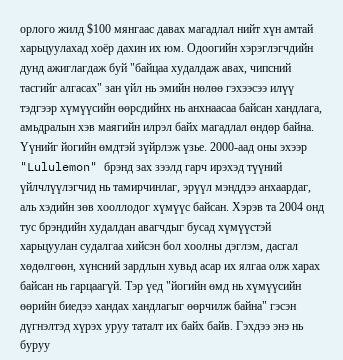орлого жилд $100 мянгаас давах магадлал нийт хүн амтай харьцуулахад хоёр дахин их юм. Одоогийн хэрэглэгчдийн дунд ажиглагдаж буй "байцаа худалдаж авах, чипсний тасгийг алгасах" зан үйл нь эмийн нөлөө гэхээсээ илүү тэдгээр хүмүүсийн өөрсдийнх нь анхнаасаа байсан хандлага, амьдралын хэв маягийн илрэл байх магадлал өндөр байна.
Үүнийг йогийн өмдтэй зүйрлэж үзье. 2000-аад оны эхээр "Lululemon" брэнд зах зээлд гарч ирэхэд түүний үйлчлүүлэгчид нь тамирчинлаг, эрүүл мэнддээ анхаардаг, аль хэдийн зөв хооллодог хүмүүс байсан. Хэрэв та 2004 онд тус брэндийн худалдан авагчдыг бусад хүмүүстэй харьцуулан судалгаа хийсэн бол хоолны дэглэм, дасгал хөдөлгөөн, хүнсний зардлын хувьд асар их ялгаа олж харах байсан нь гарцаагүй. Тэр үед "йогийн өмд нь хүмүүсийн өөрийн биедээ хандах хандлагыг өөрчилж байна" гэсэн дүгнэлтэд хүрэх уруу таталт их байх байв. Гэхдээ энэ нь буруу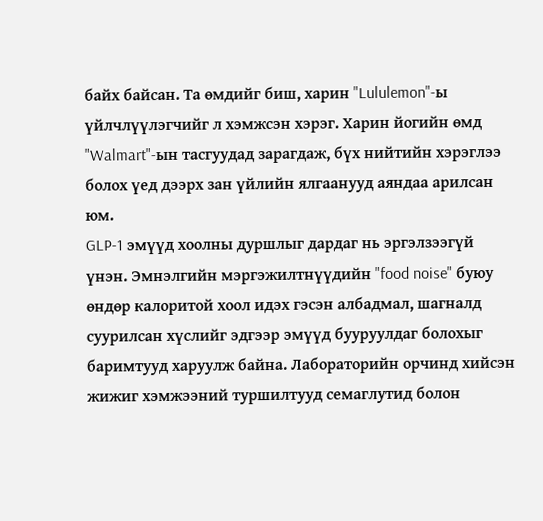байх байсан. Та өмдийг биш, харин "Lululemon"-ы үйлчлүүлэгчийг л хэмжсэн хэрэг. Харин йогийн өмд "Walmart"-ын тасгуудад зарагдаж, бүх нийтийн хэрэглээ болох үед дээрх зан үйлийн ялгаанууд аяндаа арилсан юм.
GLP-1 эмүүд хоолны дуршлыг дардаг нь эргэлзээгүй үнэн. Эмнэлгийн мэргэжилтнүүдийн "food noise" буюу өндөр калоритой хоол идэх гэсэн албадмал, шагналд суурилсан хүслийг эдгээр эмүүд бууруулдаг болохыг баримтууд харуулж байна. Лабораторийн орчинд хийсэн жижиг хэмжээний туршилтууд семаглутид болон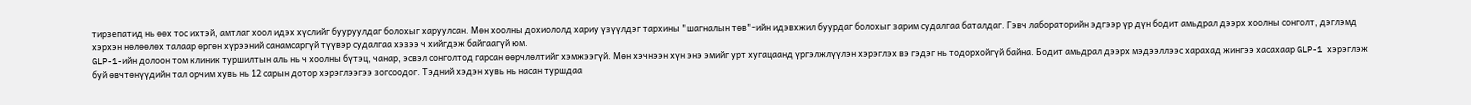тирзепатид нь өөх тос ихтэй, амтлаг хоол идэх хүслийг бууруулдаг болохыг харуулсан. Мөн хоолны дохиололд хариу үзүүлдэг тархины "шагналын төв"-ийн идэвхжил буурдаг болохыг зарим судалгаа баталдаг. Гэвч лабораторийн эдгээр үр дүн бодит амьдрал дээрх хоолны сонголт, дэглэмд хэрхэн нөлөөлөх талаар өргөн хүрээний санамсаргүй түүвэр судалгаа хэзээ ч хийгдэж байгаагүй юм.
GLP-1-ийн долоон том клиник туршилтын аль нь ч хоолны бүтэц, чанар, эсвэл сонголтод гарсан өөрчлөлтийг хэмжээгүй. Мөн хэчнээн хүн энэ эмийг урт хугацаанд үргэлжлүүлэн хэрэглэх вэ гэдэг нь тодорхойгүй байна. Бодит амьдрал дээрх мэдээллээс харахад жингээ хасахаар GLP-1 хэрэглэж буй өвчтөнүүдийн тал орчим хувь нь 12 сарын дотор хэрэглээгээ зогсоодог. Тэдний хэдэн хувь нь насан туршдаа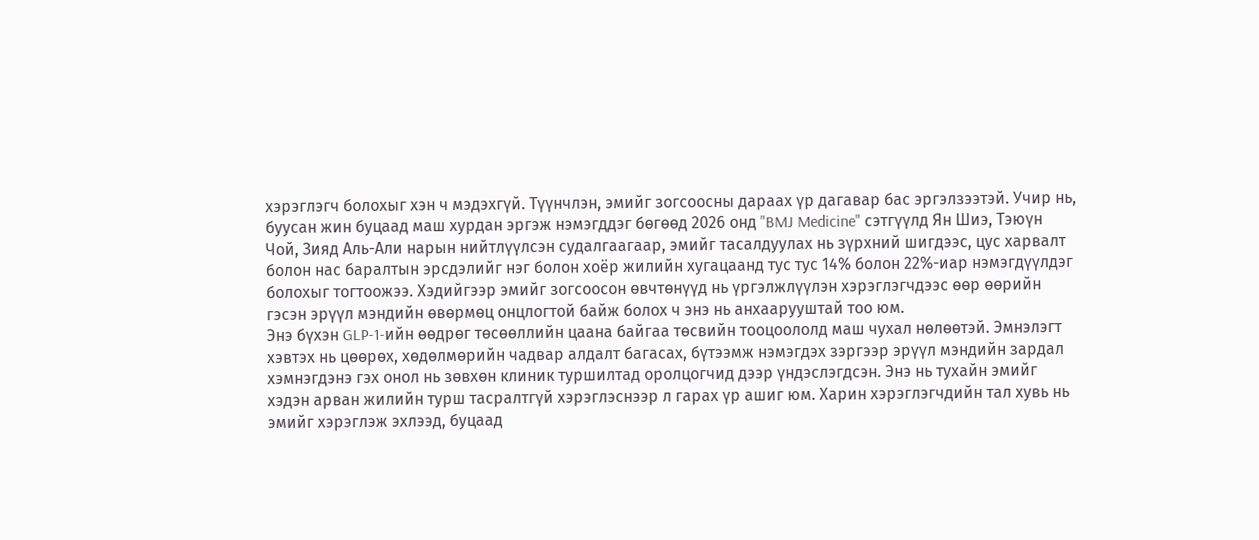хэрэглэгч болохыг хэн ч мэдэхгүй. Түүнчлэн, эмийг зогсоосны дараах үр дагавар бас эргэлзээтэй. Учир нь, буусан жин буцаад маш хурдан эргэж нэмэгддэг бөгөөд 2026 онд "BMJ Medicine" сэтгүүлд Ян Шиэ, Тэюүн Чой, Зияд Аль-Али нарын нийтлүүлсэн судалгаагаар, эмийг тасалдуулах нь зүрхний шигдээс, цус харвалт болон нас баралтын эрсдэлийг нэг болон хоёр жилийн хугацаанд тус тус 14% болон 22%-иар нэмэгдүүлдэг болохыг тогтоожээ. Хэдийгээр эмийг зогсоосон өвчтөнүүд нь үргэлжлүүлэн хэрэглэгчдээс өөр өөрийн гэсэн эрүүл мэндийн өвөрмөц онцлогтой байж болох ч энэ нь анхаарууштай тоо юм.
Энэ бүхэн GLP-1-ийн өөдрөг төсөөллийн цаана байгаа төсвийн тооцоололд маш чухал нөлөөтэй. Эмнэлэгт хэвтэх нь цөөрөх, хөдөлмөрийн чадвар алдалт багасах, бүтээмж нэмэгдэх зэргээр эрүүл мэндийн зардал хэмнэгдэнэ гэх онол нь зөвхөн клиник туршилтад оролцогчид дээр үндэслэгдсэн. Энэ нь тухайн эмийг хэдэн арван жилийн турш тасралтгүй хэрэглэснээр л гарах үр ашиг юм. Харин хэрэглэгчдийн тал хувь нь эмийг хэрэглэж эхлээд, буцаад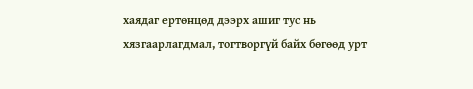хаядаг ертөнцөд дээрх ашиг тус нь хязгаарлагдмал, тогтворгүй байх бөгөөд урт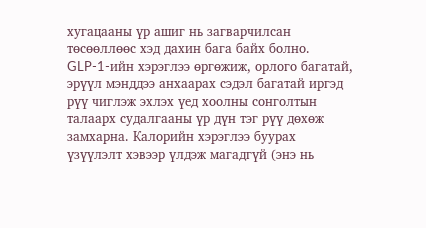хугацааны үр ашиг нь загварчилсан төсөөллөөс хэд дахин бага байх болно.
GLP-1-ийн хэрэглээ өргөжиж, орлого багатай, эрүүл мэнддээ анхаарах сэдэл багатай иргэд рүү чиглэж эхлэх үед хоолны сонголтын талаарх судалгааны үр дүн тэг рүү дөхөж замхарна. Калорийн хэрэглээ буурах үзүүлэлт хэвээр үлдэж магадгүй (энэ нь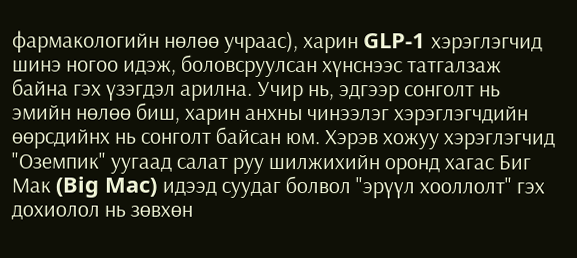фармакологийн нөлөө учраас), харин GLP-1 хэрэглэгчид шинэ ногоо идэж, боловсруулсан хүнснээс татгалзаж байна гэх үзэгдэл арилна. Учир нь, эдгээр сонголт нь эмийн нөлөө биш, харин анхны чинээлэг хэрэглэгчдийн өөрсдийнх нь сонголт байсан юм. Хэрэв хожуу хэрэглэгчид "Оземпик" уугаад салат руу шилжихийн оронд хагас Биг Мак (Big Mac) идээд суудаг болвол "эрүүл хооллолт" гэх дохиолол нь зөвхөн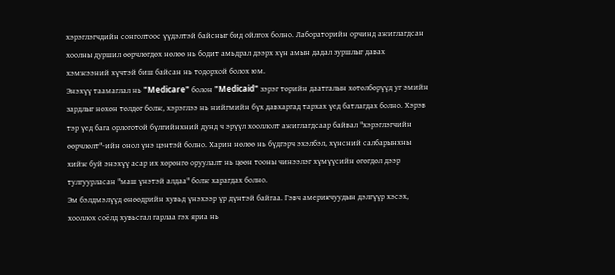хэрэглэгчдийн сонголтоос үүдэлтэй байсныг бид ойлгох болно. Лабораторийн орчинд ажиглагдсан хоолны дуршил өөрчлөгдөх нөлөө нь бодит амьдрал дээрх хүн амын дадал зуршлыг давах хэмжээний хүчтэй биш байсан нь тодорхой болох юм.
Энэхүү таамаглал нь "Medicare" болон "Medicaid" зэрэг төрийн даатгалын хөтөлбөрүүд уг эмийн зардлыг нөхөн төлдөг болж, хэрэглээ нь нийгмийн бүх давхаргад тархах үед батлагдах болно. Хэрэв тэр үед бага орлоготой бүлгийнхний дунд ч эрүүл хооллолт ажиглагдсаар байвал "хэрэглэгчийн өөрчлөлт"-ийн онол үнэ цэнтэй болно. Харин нөлөө нь бүдгэрч эхэлбэл, хүнсний салбарынхны хийж буй энэхүү асар их хөрөнгө оруулалт нь цөөн тооны чинээлэг хүмүүсийн өгөгдөл дээр тулгуурласан "маш үнэтэй алдаа" болж харагдах болно.
Эм бэлдмэлүүд өнөөдрийн хувьд үнэхээр үр дүнтэй байгаа. Гэвч америкчуудын дэлгүүр хэсэх, хооллох соёлд хувьсгал гарлаа гэх яриа нь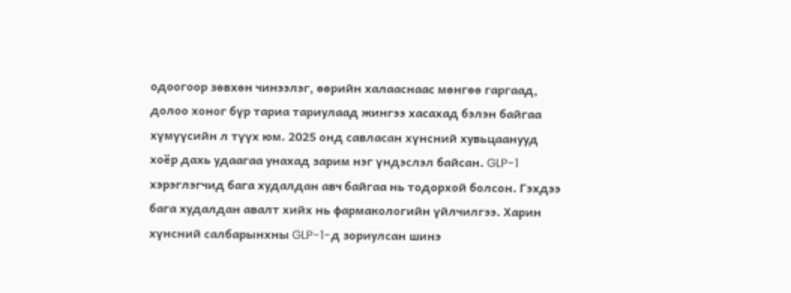одоогоор зөвхөн чинээлэг, өөрийн халааснаас мөнгөө гаргаад, долоо хоног бүр тариа тариулаад жингээ хасахад бэлэн байгаа хүмүүсийн л түүх юм. 2025 онд савласан хүнсний хувьцаанууд хоёр дахь удаагаа унахад зарим нэг үндэслэл байсан. GLP-1 хэрэглэгчид бага худалдан авч байгаа нь тодорхой болсон. Гэхдээ бага худалдан авалт хийх нь фармакологийн үйлчилгээ. Харин хүнсний салбарынхны GLP-1-д зориулсан шинэ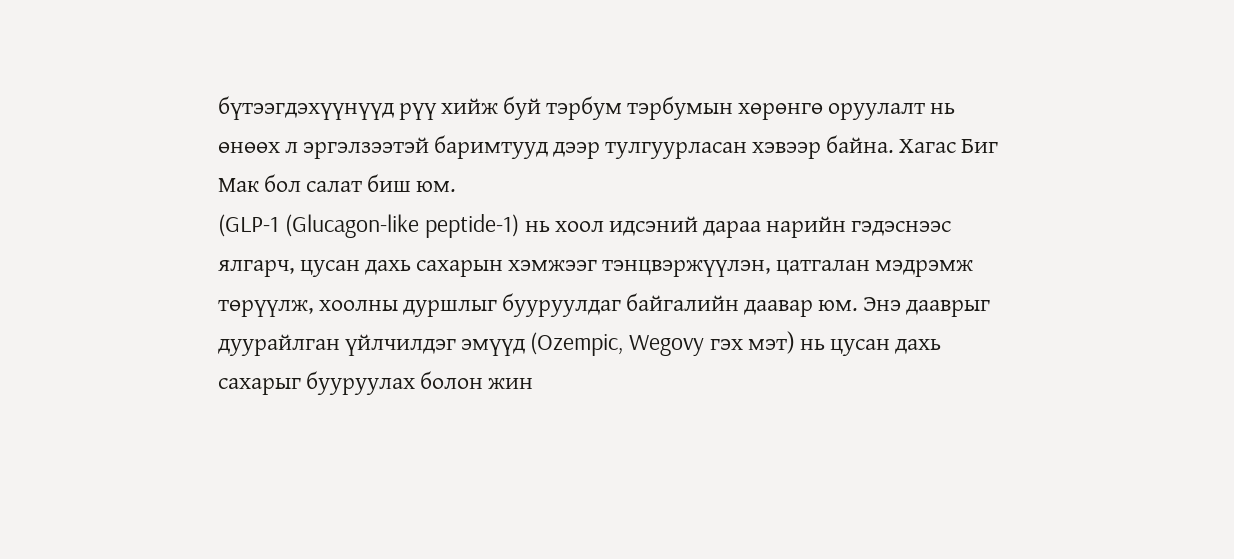бүтээгдэхүүнүүд рүү хийж буй тэрбум тэрбумын хөрөнгө оруулалт нь өнөөх л эргэлзээтэй баримтууд дээр тулгуурласан хэвээр байна. Хагас Биг Мак бол салат биш юм.
(GLP-1 (Glucagon-like peptide-1) нь хоол идсэний дараа нарийн гэдэснээс ялгарч, цусан дахь сахарын хэмжээг тэнцвэржүүлэн, цатгалан мэдрэмж төрүүлж, хоолны дуршлыг бууруулдаг байгалийн даавар юм. Энэ дааврыг дуурайлган үйлчилдэг эмүүд (Ozempic, Wegovy гэх мэт) нь цусан дахь сахарыг бууруулах болон жин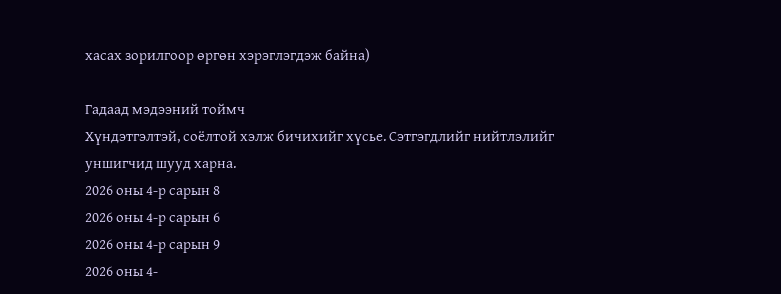хасах зорилгоор өргөн хэрэглэгдэж байна)

Гадаад мэдээний тоймч
Хүндэтгэлтэй, соёлтой хэлж бичихийг хүсье. Сэтгэгдлийг нийтлэлийг уншигчид шууд харна.
2026 оны 4-р сарын 8
2026 оны 4-р сарын 6
2026 оны 4-р сарын 9
2026 оны 4-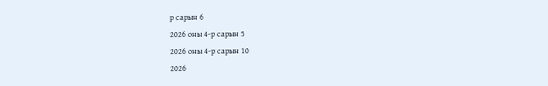р сарын 6
2026 оны 4-р сарын 5
2026 оны 4-р сарын 10
2026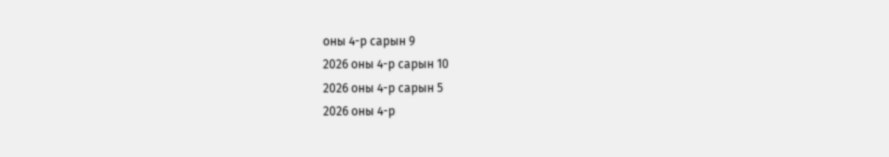оны 4-р сарын 9
2026 оны 4-р сарын 10
2026 оны 4-р сарын 5
2026 оны 4-р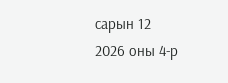сарын 12
2026 оны 4-р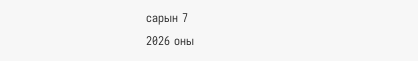сарын 7
2026 оны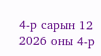4-р сарын 12
2026 оны 4-р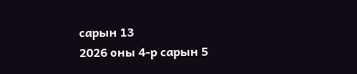сарын 13
2026 оны 4-р сарын 5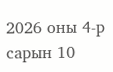2026 оны 4-р сарын 10